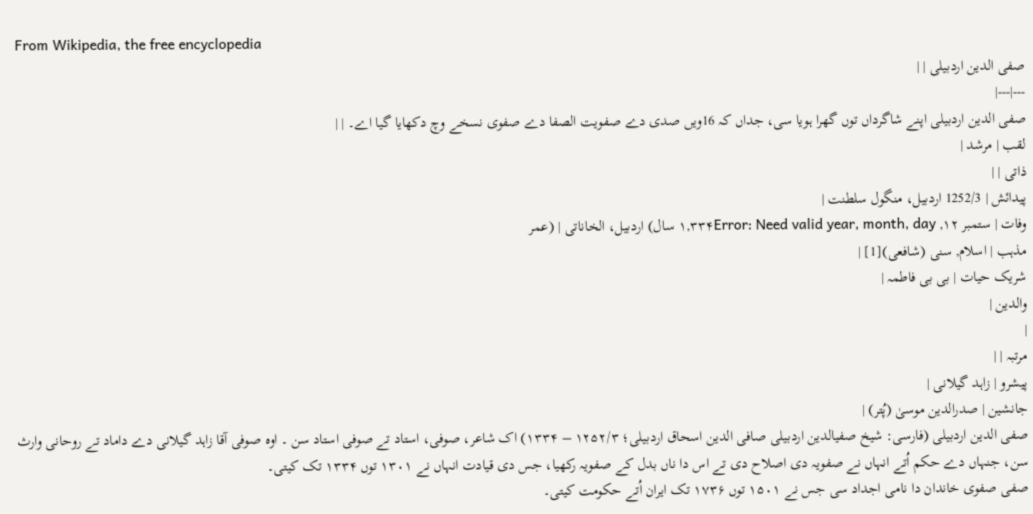From Wikipedia, the free encyclopedia
صفی الدین اردبیلی | |
---|---|
صفی الدین اردبیلی اپنے شاگرداں توں گھرا ہويا سی، جداں کہ 16ويں صدی دے صفویت الصفا دے صفوی نسخے وچ دکھایا گیا اے۔ | |
لقب | مرشد |
ذاتی | |
پیدائش | 1252/3 اردبیل، منگول سلطنت |
وفات | ستمبر ۱۲, ۱,۳۳۴Error: Need valid year, month, day سال) اردبیل، الخاناتی | (عمر
مذہب | اسلام, سنی (شافعی)[1] |
شریک حیات | بی بی فاطمہ |
والدین |
|
مرتبہ | |
پیشرو | زاہد گیلانی |
جانشین | صدرالدین موسیٰ (پُتر) |
صفی الدین اردبیلی (فارسی: شیخ صفیالدین اردبیلی صافی الدین اسحاق اردبیلی؛ ۱۲۵۲/۳ – ۱۳۳۴) اک شاعر، صوفی، استاد تے صوفی استاد سن ۔ اوہ صوفی آقا زاہد گیلانی دے داماد تے روحانی وارث سن، جنہاں دے حکم اُتے انہاں نے صفویہ دی اصلاح دی تے اس دا ناں بدل کے صفویہ رکھیا، جس دی قیادت انہاں نے ۱۳۰۱ توں ۱۳۳۴ تک کيتی۔
صفی صفوی خاندان دا نامی اجداد سی جس نے ۱۵۰۱ توں ۱۷۳۶ تک ایران اُتے حکومت کيتی۔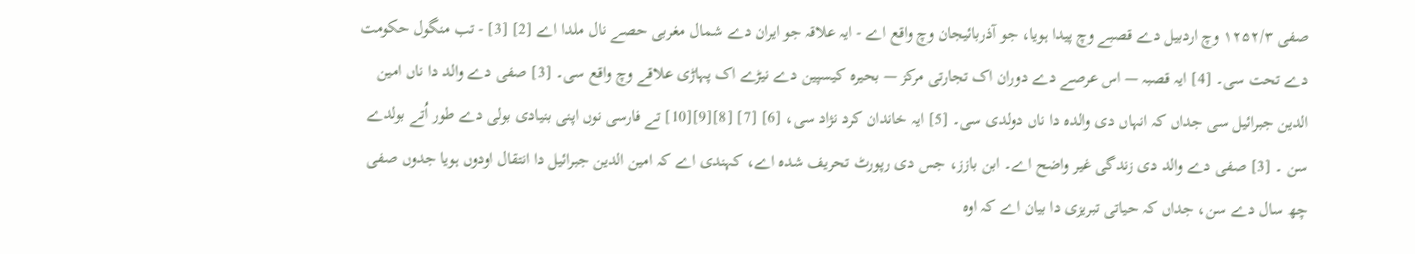صفی ۱۲۵۲/۳ وچ اردبیل دے قصبے وچ پیدا ہويا، جو آذربائیجان وچ واقع اے - ایہ علاقہ جو ایران دے شمال مغربی حصے نال ملدا اے [2] [3] - تب منگول حکومت دے تحت سی۔ [4] ایہ قصبہ — اس عرصے دے دوران اک تجارتی مرکز — بحیرہ کیسپین دے نیڑے اک پہاڑی علاقے وچ واقع سی۔ [3] صفی دے والد دا ناں امین الدین جبرائیل سی جداں کہ انہاں دی والدہ دا ناں دولدی سی۔ [5] ایہ خاندان کرد نژاد سی، [6] [7] [8][9][10] تے فارسی نوں اپنی بنیادی بولی دے طور اُتے بولدے سن ۔ [3] صفی دے والد دی زندگی غیر واضح اے۔ ابن بازز، جس دی رپورٹ تحریف شدہ اے، کہندی اے کہ امین الدین جبرائیل دا انتقال اودوں ہويا جدوں صفی چھ سال دے سن، جداں کہ حیاتی تبریزی دا بیان اے کہ اوہ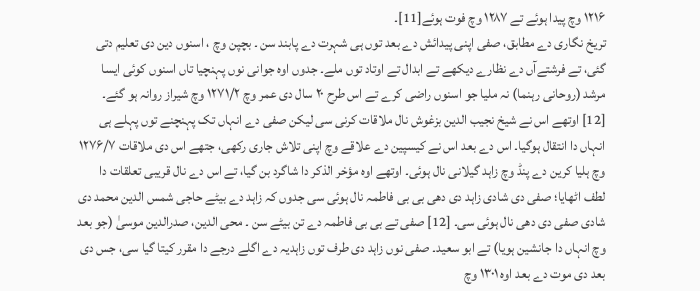۱۲۱۶ وچ پیدا ہوئے تے ۱۲۸۷ وچ فوت ہوئے[11]۔
تریخ نگاری دے مطابق، صفی اپنی پیدائش دے بعد توں ہی شہرت دے پابند سن ۔ بچپن وچ ، اسنوں دین دی تعلیم دتی گئی، تے فرشتےآں دے نظارے دیکھے تے ابدال تے اوتاد توں ملے۔ جدوں اوہ جوانی نوں پہنچیا تاں اسنوں کوئی ایسا مرشد (روحانی رہنما) نہ ملیا جو اسنوں راضی کرے تے اس طرح ۲۰ سال دی عمر وچ ۱۲۷۱/۲ وچ شیراز روانہ ہو گئے۔ [12] اوتھے اس نے شیخ نجیب الدین بزغوش نال ملاقات کرنی سی لیکن صفی دے انہاں تک پہنچنے توں پہلے ہی انہاں دا انتقال ہوگیا۔ اس دے بعد اس نے کیسپین دے علاقے وچ اپنی تلاش جاری رکھی، جتھے اس دی ملاقات ۱۲۷۶/۷ وچ ہلیا کرین دے پنڈ وچ زاہد گیلانی نال ہوئی۔ اوتھے اوہ مؤخر الذکر دا شاگرد بن گیا، تے اس دے نال قریبی تعلقات دا لطف اٹھایا؛ صفی دی شادی زاہد دی دھی بی بی فاطمہ نال ہوئی سی جدوں کہ زاہد دے بیٹے حاجی شمس الدین محمد دی شادی صفی دی دھی نال ہوئی سی۔ [12] صفی تے بی بی فاطمہ دے تن بیٹے سن ۔ محی الدین، صدرالدین موسیٰ (جو بعد وچ انہاں دا جانشین ہويا) تے ابو سعید۔ صفی نوں زاہد دی طرف توں زاہدیہ دے اگلے درجے دا مقرر کيتا گیا سی، جس دی بعد دی موت دے بعد اوہ ۱۳۰۱ وچ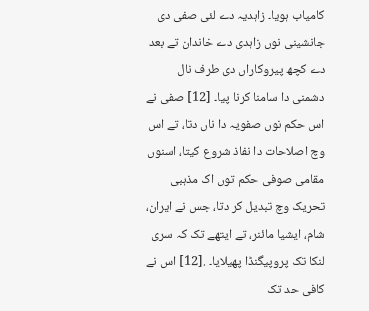کامیاب ہويا۔ زاہدیہ دے لئی صفی دی جانشینی نوں زاہدی دے خاندان تے بعد دے کچھ پیروکاراں دی طرف نال دشمنی دا سامنا کرنا پيا۔ [12] صفی نے اس حکم نوں صفویہ دا ناں دتا، تے اس وچ اصلاحات دا نفاذ شروع کیتا، اسنوں مقامی صوفی حکم توں اک مذہبی تحریک وچ تبدیل کر دتا، جس نے ایران، شام، ایشیا مائنر، تے ایتھے تک کہ سری لنکا تک پروپیگنڈا پھیلایا۔ .[12] اس نے کافی حد تک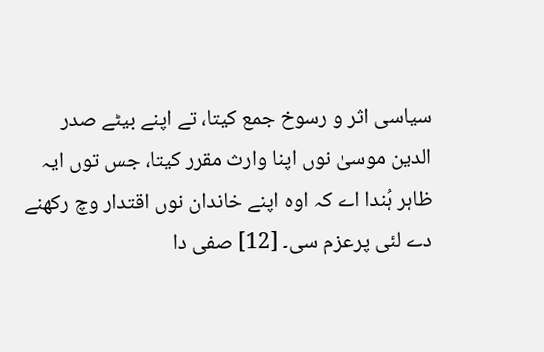سیاسی اثر و رسوخ جمع کیتا، تے اپنے بیٹے صدر الدین موسیٰ نوں اپنا وارث مقرر کیتا، جس توں ایہ ظاہر ہُندا اے کہ اوہ اپنے خاندان نوں اقتدار وچ رکھنے دے لئی پرعزم سی۔ [12] صفی دا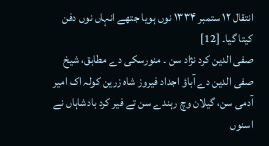انتقال ۱۲ ستمبر ۱۳۳۴ نوں ہويا جتھے انہاں نوں دفن کيتا گیا۔ [12]
صفی الدین کرد نژاد سن ۔ منورسکی دے مطابق، شیخ صفی الدین دے آباؤ اجداد فیروز شاہ زرین کولہ اک امیر آدمی سن، گیلان وچ رہندے سن تے فیر کرد بادشاہاں نے اسنوں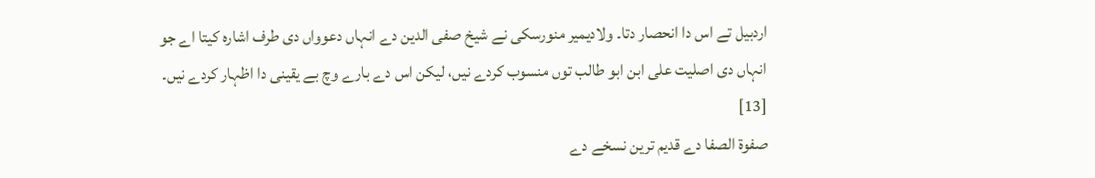اردبیل تے اس دا انحصار دتا۔ ولادیمیر منورسکی نے شیخ صفی الدین دے انہاں دعوواں دی طرف اشارہ کيتا اے جو انہاں دی اصلیت علی ابن ابو طالب توں منسوب کردے نيں، لیکن اس دے بارے وچ بے یقینی دا اظہار کردے نيں۔ [13]
صفوۃ الصفا دے قدیم ترین نسخے دے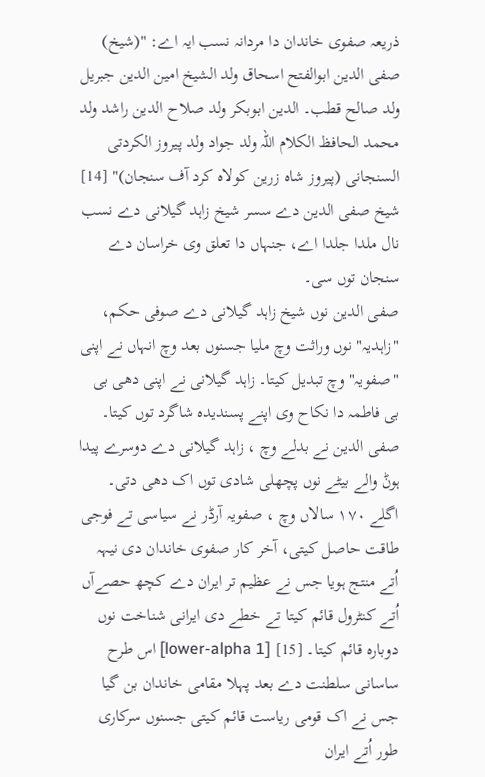ذریعہ صفوی خاندان دا مردانہ نسب ایہ اے: "(شیخ) صفی الدین ابوالفتح اسحاق ولد الشیخ امین الدین جبریل ولد صالح قطب۔ الدین ابوبکر ولد صلاح الدین راشد ولد محمد الحافظ الکلام اللہ ولد جواد ولد پیروز الکردتی السنجانی (پیروز شاہ زرین کولاہ کرد آف سنجان)" [14] شیخ صفی الدین دے سسر شیخ زاہد گیلانی دے نسب نال ملدا جلدا اے، جنہاں دا تعلق وی خراسان دے سنجان توں سی۔
صفی الدین نوں شیخ زاہد گیلانی دے صوفی حکم، "زاہدیہ" نوں وراثت وچ ملیا جسنوں بعد وچ انہاں نے اپنی "صفویہ" وچ تبدیل کيتا۔ زاہد گیلانی نے اپنی دھی بی بی فاطمہ دا نکاح وی اپنے پسندیدہ شاگرد توں کيتا۔ صفی الدین نے بدلے وچ ، زاہد گیلانی دے دوسرے پیدا ہوݨ والے بیٹے نوں پچھلی شادی توں اک دھی دتی۔ اگلے ۱۷۰ سالاں وچ ، صفویہ آرڈر نے سیاسی تے فوجی طاقت حاصل کيتی، آخر کار صفوی خاندان دی نیہہ اُتے منتج ہويا جس نے عظیم تر ایران دے کچھ حصےآں اُتے کنٹرول قائم کيتا تے خطے دی ایرانی شناخت نوں دوبارہ قائم کيتا۔ [15] [lower-alpha 1] اس طرح ساسانی سلطنت دے بعد پہلا مقامی خاندان بن گیا جس نے اک قومی ریاست قائم کيتی جسنوں سرکاری طور اُتے ایران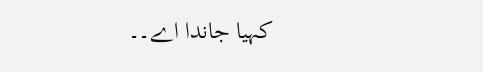کہیا جاندا اے۔۔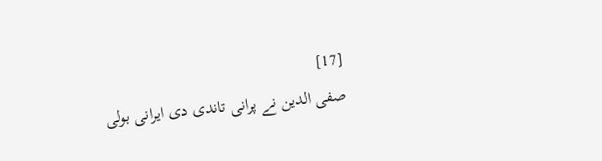[17]
صفی الدین نے پرانی تاندی دی ایرانی بولی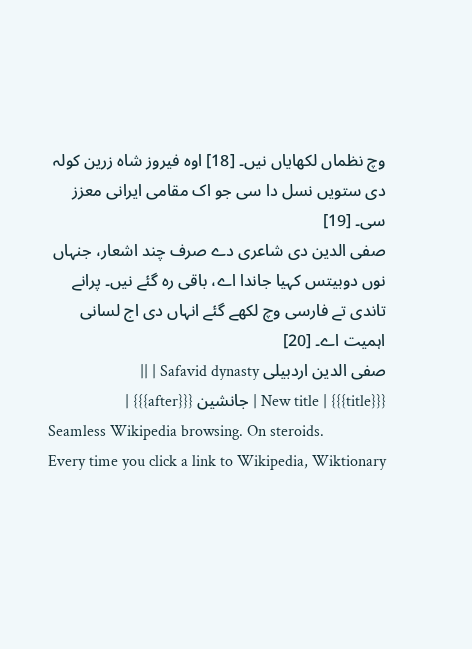وچ نظماں لکھایاں نيں۔ [18] اوہ فیروز شاہ زرین کولہ دی ستويں نسل دا سی جو اک مقامی ایرانی معزز سی۔ [19]
صفی الدین دی شاعری دے صرف چند اشعار، جنہاں نوں دوبیتس کہیا جاندا اے، باقی رہ گئے نيں۔ پرانے تاندی تے فارسی وچ لکھے گئے انہاں دی اج لسانی اہمیت اے۔ [20]
صفی الدین اردبیلی Safavid dynasty | ||
New title | {{{title}}} | جانشین {{{after}}} |
Seamless Wikipedia browsing. On steroids.
Every time you click a link to Wikipedia, Wiktionary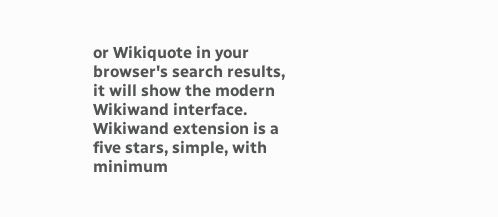or Wikiquote in your browser's search results, it will show the modern Wikiwand interface.
Wikiwand extension is a five stars, simple, with minimum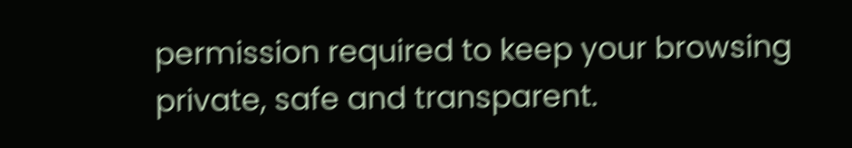permission required to keep your browsing private, safe and transparent.